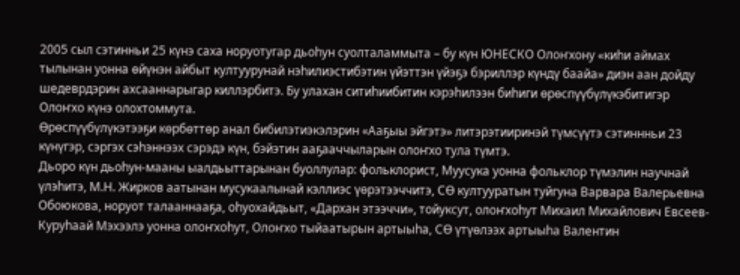2005 сыл сэтинньи 25 күнэ саха норуотугар дьоһун суолталаммыта – бу күн ЮНЕСКО Олоҥхону «киһи аймах тылынан уонна өйүнэн айбыт култуурунай нэһилиэстибэтин үйэттэн үйэҕэ бэриллэр күндү баайа» диэн аан дойду шедеврдэрин ахсааннарыгар киллэрбитэ. Бу улахан ситиһиибитин кэрэһилээн биһиги өрөспүүбүлүкэбитигэр Олоҥхо күнэ олохтоммута.
Өрөспүүбүлүкэтээҕи көрбөттөр анал бибилэтиэкэлэрин «Ааҕыы эйгэтэ» литэрэтииринэй түмсүүтэ сэтиннньи 23 күнүгэр, сэргэх сэһэннээх сэрэдэ күн, бэйэтин ааҕааччыларын олоҥхо тула түмтэ.
Дьоро күн дьоһун-мааны ыалдьыттарынан буоллулар: фольклорист, Муусука уонна фольклор түмэлин научнай үлэһитэ, М.Н. Жирков аатынан мусукаалынай кэллиэс үөрэтээччитэ, СӨ култууратын туйгуна Варвара Валерьевна Обоюкова, норуот талааннааҕа, оһуохайдьыт, «Дархан этээччи», тойуксут, олоҥхоһут Михаил Михайлович Евсеев-Куруһаай Мэхээлэ уонна олоҥхоһут, Олоҥхо тыйаатырын артыыһа, СӨ үтүөлээх артыыһа Валентин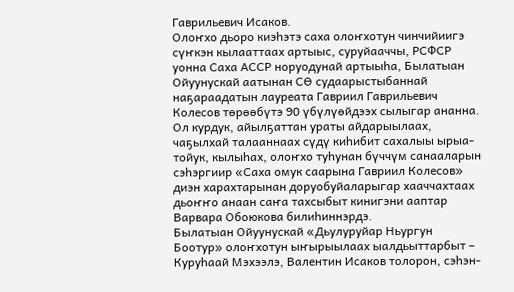Гаврильевич Исаков.
Олоҥхо дьоро киэһэтэ саха олоҥхотун чинчийиигэ сүҥкэн кылааттаах артыыс, суруйааччы, РСФСР уонна Саха АССР норуодунай артыыһа, Былатыан Ойуунускай аатынан СӨ судаарыстыбаннай наҕараадатын лауреата Гавриил Гаврильевич Колесов төрөөбүтэ 90 үбүлүөйдээх сылыгар ананна.
Ол курдук, айылҕаттан ураты айдарыылаах, чаҕылхай талааннаах сүдү киһибит сахалыы ырыа-тойук, кылыһах, олоҥхо туһунан бүччүм санааларын сэһэргиир «Саха омук саарына Гавриил Колесов» диэн харахтарынан доруобуйаларыгар хааччахтаах дьоҥҥо анаан саҥа тахсыбыт кинигэни ааптар Варвара Обоюкова билиһиннэрдэ.
Былатыан Ойуунускай «Дьулуруйар Ньургун Боотур» олоҥхотун ыҥырыылаах ыалдьыттарбыт – Куруһаай Мэхээлэ, Валентин Исаков толорон, сэһэн-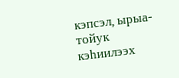кэпсэл, ырыа-тойук кэһиилээх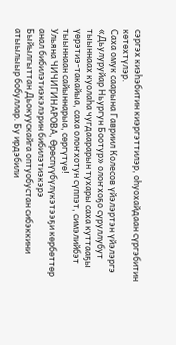сэргэх киэһэбитин киэргэттилэр, оһуохайдаан сүргэбитин көтөхтүлэр.
Саха омук саарына Гавриил Колесов үйэлэртэн үйэлэргэ «Дьулуруйар Ньургун Боотур» олоҥхоҕо суруллубут тыыннаах куолаһа чугдаарарын тухары саха куттааҕы үөрэтиэ-такайыа, саха олоҥхотун сүппэт, симэлийбэт тыыннаан сайыннарыа, сөргүтүө!
Ульяна ЧИЧИГИНАРОВА, Өрөспүүбүлүкэтээҕи көрбөттөр анал бибилэтиэкэлэрин бибилэтиэкэрэ
Быйылгыттан Дьокуускайга оптуобустан сибэккини атыылыыр бобуллар. Бу ирдэбили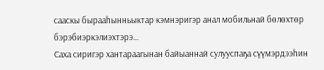сааскы бырааһынньыктар кэмнэригэр анал мобильнай бөлөхтөр бэрэбиэркэлиэхтэрэ…
Саха сиригэр хантараагынан байыаннай сулууспаҕа сүүмэрдээһин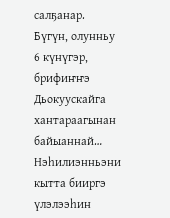салҕанар. Бүгүн, олунньу 6 күнүгэр, брифиҥҥэ Дьокуускайга хантараагынан байыаннай…
Нэһилиэнньэни кытта бииргэ үлэлээһин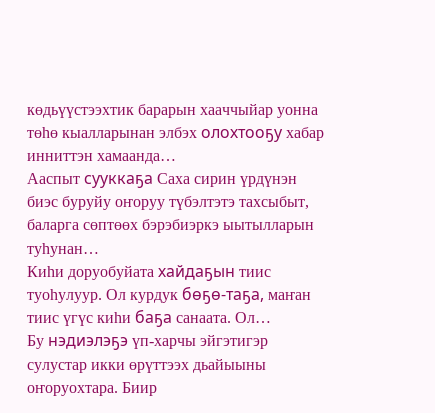көдьүүстээхтик барарын хааччыйар уонна төһө кыалларынан элбэх олохтооҕу хабар инниттэн хамаанда…
Ааспыт сууккаҕа Саха сирин үрдүнэн биэс буруйу оҥоруу түбэлтэтэ тахсыбыт, баларга сөптөөх бэрэбиэркэ ыытылларын туһунан…
Киһи доруобуйата хайдаҕын тиис туоһулуур. Ол курдук бөҕө-таҕа, маҥан тиис үгүс киһи баҕа санаата. Ол…
Бу нэдиэлэҕэ үп-харчы эйгэтигэр сулустар икки өрүттээх дьайыыны оҥоруохтара. Биир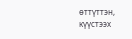өттүттэн, күүстээх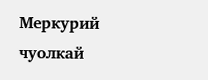Меркурий чуолкай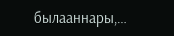былааннары,…